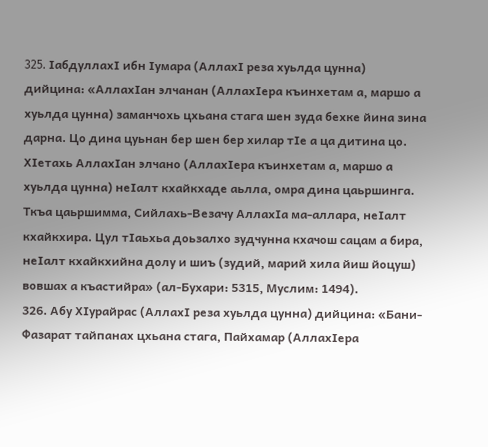325. IабдуллахI ибн Iумара (АллахI реза хуьлда цунна) дийцина: «АллахIан элчанан (АллахIера къинхетам а, маршо а хуьлда цунна) заманчохь цхьана стага шен зуда бехке йина зина дарна. Цо дина цуьнан бер шен бер хилар тIе а ца дитина цо. ХIетахь АллахIан элчано (АллахIера къинхетам а, маршо а хуьлда цунна) неIалт кхайкхаде аьлла, омра дина цаьршинга. Ткъа цаьршимма, Сийлахь-Везачу АллахIа ма-аллара, неIалт кхайкхира. Цул тIаьхьа доьзалхо зудчунна кхачош сацам а бира, неIалт кхайкхийна долу и шиъ (зудий, марий хила йиш йоцуш) вовшах а къастийра» (ал-Бухари: 5315, Муслим: 1494).
326. Абу ХIурайрас (АллахI реза хуьлда цунна) дийцина: «Бани-Фазарат тайпанах цхьана стага, Пайхамар (АллахIера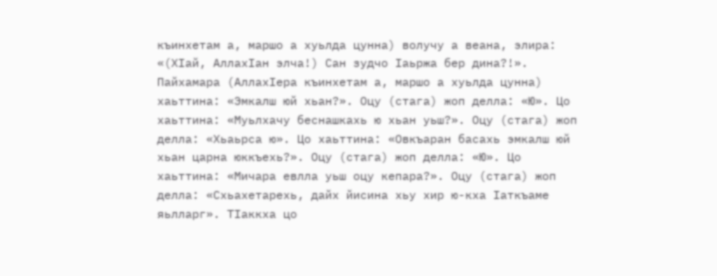къинхетам а, маршо а хуьлда цунна) волучу а веана, элира: «(ХIай, АллахIан элча!) Сан зудчо Iаьржа бер дина?!». Пайхамара (АллахIера къинхетам а, маршо а хуьлда цунна) хаьттина: «Эмкалш юй хьан?». Оцу (стага) жоп делла: «Ю». Цо хаьттина: «Муьлхачу беснашкахь ю хьан уьш?». Оцу (стага) жоп делла: «Хьаьрса ю». Цо хаьттина: «Овкъаран басахь эмкалш юй хьан царна юккъехь?». Оцу (стага) жоп делла: «Ю». Цо хаьттина: «Мичара евлла уьш оцу кепара?». Оцу (стага) жоп делла: «Схьахетарехь, дайх йисина хьу хир ю-кха Iаткъаме яьлларг». ТIаккха цо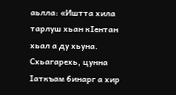аьлла: «Иштта хила тарлуш хьан кIентан хьал а ду хьуна. Схьагарехь, цунна Iаткъам бинарг а хир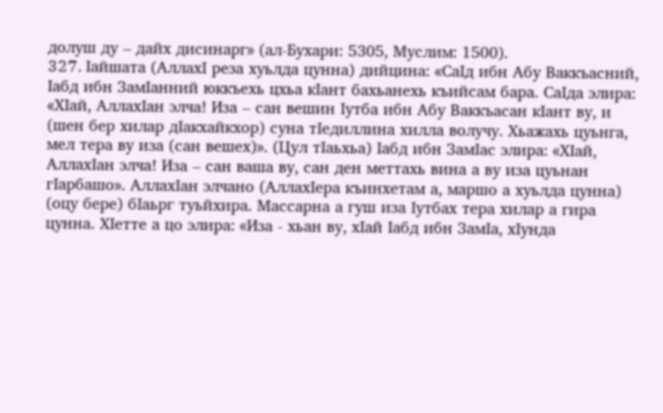долуш ду – дайх дисинарг» (ал-Бухари: 5305, Муслим: 1500).
327. Iайшата (АллахI реза хуьлда цунна) дийцина: «СаIд ибн Абу Ваккъасний, Iабд ибн ЗамIанний юккъехь цхьа кIант бахьанехь къийсам бара. СаIда элира: «ХIай, АллахIан элча! Иза – сан вешин Iутба ибн Абу Ваккъасан кIант ву, и (шен бер хилар дIакхайкхор) суна тIедиллина хилла волучу. Хьажахь цуьнга, мел тера ву иза (сан вешех)». (Цул тIаьхьа) Iабд ибн ЗамIас элира: «ХIай, АллахIан элча! Иза – сан ваша ву, сан ден меттахь вина а ву иза цуьнан гIарбашо». АллахIан элчано (АллахIера къинхетам а, маршо а хуьлда цунна) (оцу бере) бIаьрг туьйхира. Массарна а гуш иза Iутбах тера хилар а гира цунна. ХIетте а цо элира: «Иза - хьан ву, хIай Iабд ибн ЗамIа, хIунда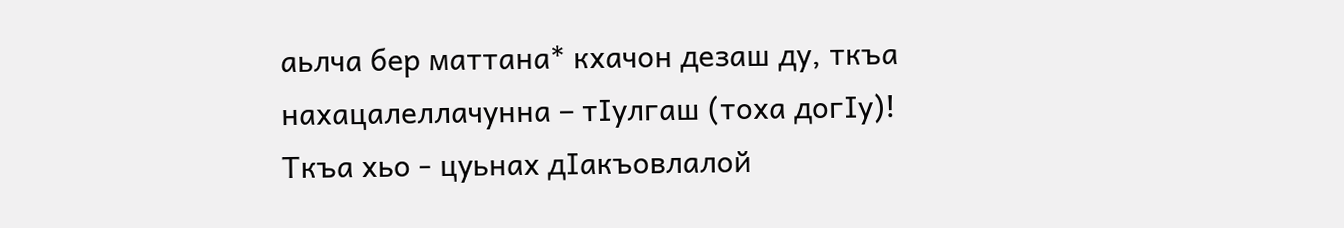аьлча бер маттана* кхачон дезаш ду, ткъа нахацалеллачунна – тIулгаш (тоха догIу)! Ткъа хьо - цуьнах дIакъовлалой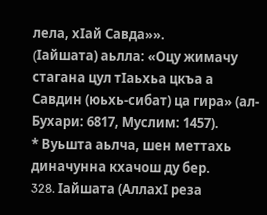лела, хIай Савда»».
(Iайшата) аьлла: «Оцу жимачу стагана цул тIаьхьа цкъа а Савдин (юьхь-сибат) ца гира» (ал-Бухари: 6817, Муслим: 1457).
* Вуьшта аьлча, шен меттахь диначунна кхачош ду бер.
328. Iайшата (АллахI реза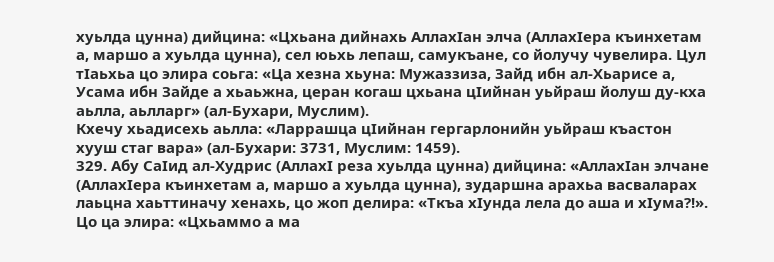хуьлда цунна) дийцина: «Цхьана дийнахь АллахIан элча (АллахIера къинхетам а, маршо а хуьлда цунна), сел юьхь лепаш, самукъане, со йолучу чувелира. Цул тIаьхьа цо элира соьга: «Ца хезна хьуна: Мужаззиза, Зайд ибн ал-Хьарисе а, Усама ибн Зайде а хьаьжна, церан когаш цхьана цIийнан уьйраш йолуш ду-кха аьлла, аьлларг» (ал-Бухари, Муслим).
Кхечу хьадисехь аьлла: «Ларрашца цIийнан гергарлонийн уьйраш къастон хууш стаг вара» (ал-Бухари: 3731, Муслим: 1459).
329. Абу СаIид ал-Худрис (АллахI реза хуьлда цунна) дийцина: «АллахIан элчане (АллахIера къинхетам а, маршо а хуьлда цунна), зударшна арахьа васваларах лаьцна хаьттиначу хенахь, цо жоп делира: «Ткъа хIунда лела до аша и хIума?!». Цо ца элира: «Цхьаммо а ма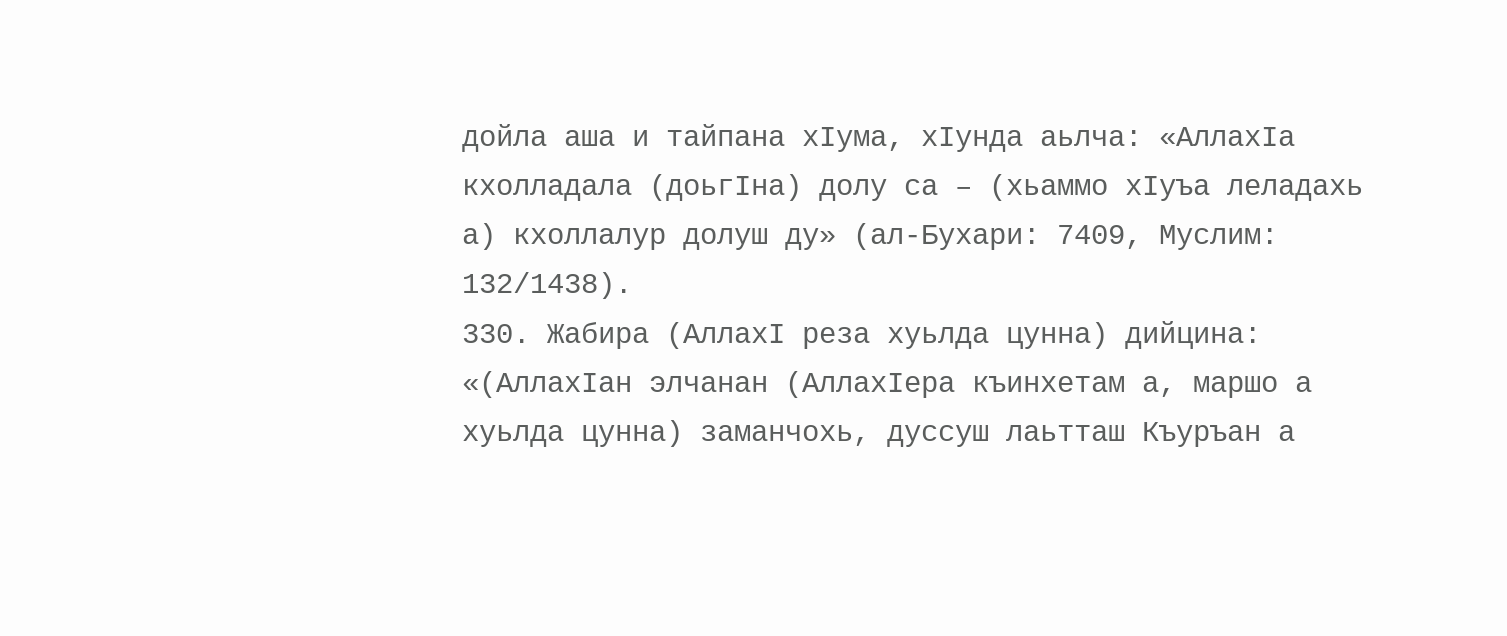дойла аша и тайпана хIума, хIунда аьлча: «АллахIа кхолладала (доьгIна) долу са – (хьаммо хIуъа леладахь а) кхоллалур долуш ду» (ал-Бухари: 7409, Муслим: 132/1438).
330. Жабира (АллахI реза хуьлда цунна) дийцина: «(АллахIан элчанан (АллахIера къинхетам а, маршо а хуьлда цунна) заманчохь, дуссуш лаьтташ Къуръан а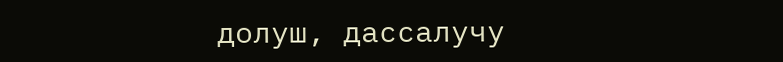долуш, дассалучу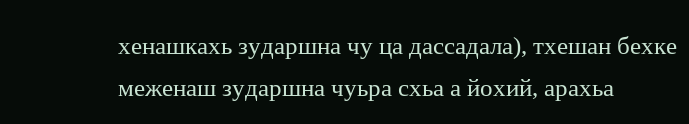хенашкахь зударшна чу ца дассадала), тхешан бехке меженаш зударшна чуьра схьа а йохий, арахьа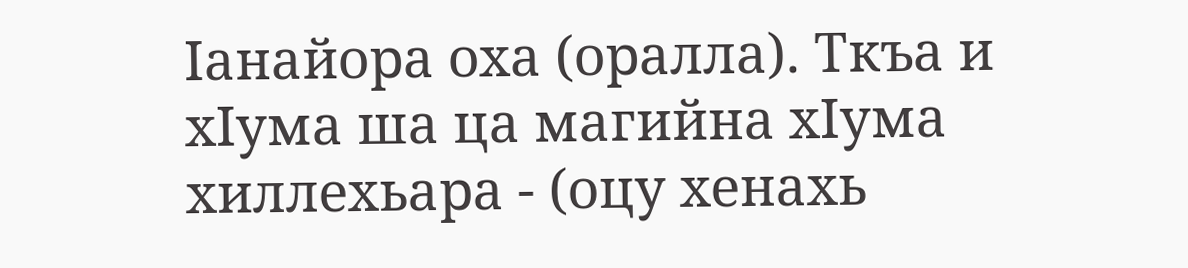Iанайора оха (оралла). Ткъа и хIума ша ца магийна хIума хиллехьара - (оцу хенахь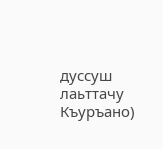дуссуш лаьттачу Къуръано)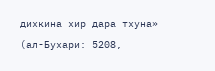дихкина хир дара тхуна» (ал-Бухари: 5208,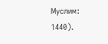Муслим: 1440).